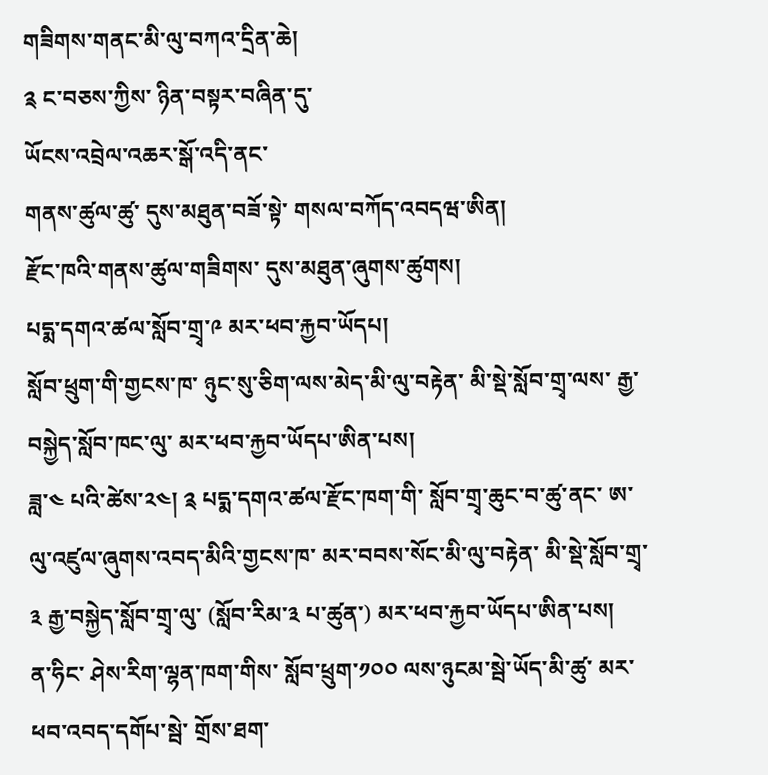གཟིགས་གནང་མི་ལུ་བཀའ་དྲིན་ཆེ།
༉ ང་བཅས་ཀྱིས་ ཉིན་བསྟར་བཞིན་དུ་
ཡོངས་འབྲེལ་འཆར་སྒོ་འདི་ནང་
གནས་ཚུལ་ཚུ་ དུས་མཐུན་བཟོ་སྟེ་ གསལ་བཀོད་འབདཝ་ཨིན།
རྫོང་ཁའི་གནས་ཚུལ་གཟིགས་ དུས་མཐུན་ཞུགས་ཚུགས།
པདྨ་དགའ་ཚལ་སློབ་གྲྭ་༩ མར་ཕབ་རྐྱབ་ཡོདཔ།
སློབ་ཕྲུག་གི་གྱངས་ཁ་ ཉུང་སུ་ཅིག་ལས་མེད་མི་ལུ་བརྟེན་ མི་སྡེ་སློབ་གྲྭ་ལས་ རྒྱ་བསྐྱེད་སློབ་ཁང་ལུ་ མར་ཕབ་རྐྱབ་ཡོདཔ་ཨིན་པས།
ཟླ་༤ པའི་ཚེས་༢༤། ༉ པདྨ་དགའ་ཚལ་རྫོང་ཁག་གི་ སློབ་གྲྭ་ཆུང་བ་ཚུ་ནང་ ཨ་ལུ་འཛུལ་ཞུགས་འབད་མིའི་གྱངས་ཁ་ མར་བབས་སོང་མི་ལུ་བརྟེན་ མི་སྡེ་སློབ་གྲྭ་༣ རྒྱ་བསྐྱེད་སློབ་གྲྭ་ལུ་ (སློབ་རིམ་༣ པ་ཚུན་) མར་ཕབ་རྐྱབ་ཡོདཔ་ཨིན་པས།
ན་ཧིང་ ཤེས་རིག་ལྷན་ཁག་གིས་ སློབ་ཕྲུག་༡༠༠ ལས་ཉུངམ་སྦེ་ཡོད་མི་ཚུ་ མར་ཕབ་འབད་དགོཔ་སྦེ་ གྲོས་ཐག་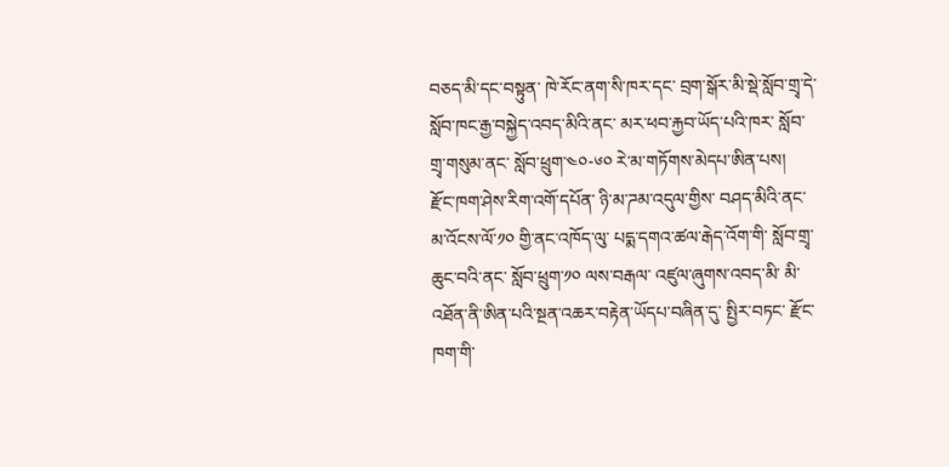བཅད་མི་དང་བསྟུན་ ཁེ་རོང་ནག་སི་ཁར་དང་ བྲག་སྒོར་མི་སྡེ་སློབ་གྲྭ་དེ་ སློབ་ཁང་རྒྱ་བསྐྱེད་འབད་མིའི་ནང་ མར་ཕབ་རྐྱབ་ཡོད་པའི་ཁར་ སློབ་གྲྭ་གསུམ་ནང་ སློབ་ཕྲུག་༤༠-༦༠ རེ་མ་གཏོགས་མེདཔ་ཨིན་པས།
རྫོང་ཁག་ཤེས་རིག་འགོ་དཔོན་ ཉི་མ་ཌམ་འདུལ་གྱིས་ བཤད་མིའི་ནང་ མ་འོངས་ལོ་༡༠ གྱི་ནང་འཁོད་ལུ་ པདྨ་དགའ་ཚལ་རྒེད་འོག་གི་ སློབ་གྲྭ་ཆུང་བའི་ནང་ སློབ་ཕྲུག་༡༠ ལས་བརྒལ་ འཛུལ་ཞུགས་འབད་མི་ མི་འཐོན་ནི་ཨིན་པའི་སྔན་འཆར་བརྟེན་ཡོདཔ་བཞིན་དུ་ སྤྱིར་བཏང་ རྫོང་ཁག་གི་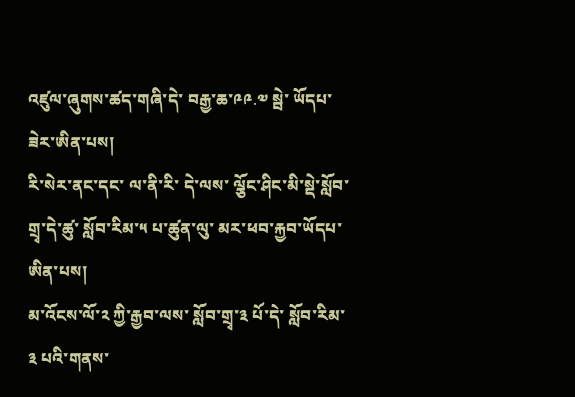འཛུལ་ཞུགས་ཚད་གཞི་དེ་ བརྒྱ་ཆ་༩༩.༧ སྦེ་ ཡོདཔ་ཟེར་ཨིན་པས།
རི་སེར་ནང་དང་ ལ་ནི་རི་ དེ་ལས་ ལྕོང་ཤིང་མི་སྡེ་སློབ་གྲྭ་དེ་ཚུ་ སློབ་རིམ་༥ པ་ཚུན་ལུ་ མར་ཕབ་རྐྱབ་ཡོདཔ་ཨིན་པས།
མ་འོངས་ལོ་༢ ཀྱི་རྒྱབ་ལས་ སློབ་གྲྭ་༣ པོ་དེ་ སློབ་རིམ་༣ པའི་གནས་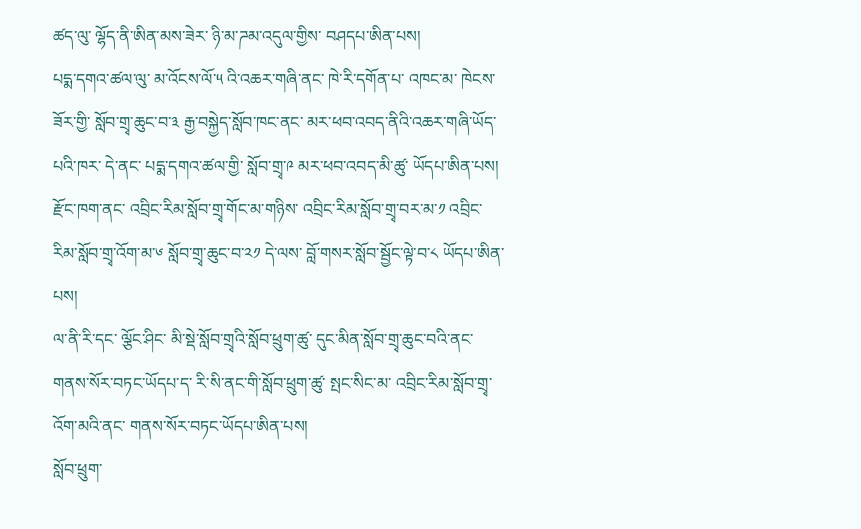ཚད་ལུ་ ལྷོད་ནི་ཨིན་མས་ཟེར་ ཉི་མ་ཌམ་འདུལ་གྱིས་ བཤདཔ་ཨིན་པས།
པདྨ་དགའ་ཚལ་ལུ་ མ་འོངས་ལོ་༥ འི་འཆར་གཞི་ནང་ ཁེ་རི་དགོན་པ་ འཁང་མ་ ཁེངས་ཟོར་གྱི་ སློབ་གྲྭ་ཆུང་བ་༣ རྒྱ་བསྐྱེད་སློབ་ཁང་ནང་ མར་ཕབ་འབད་ནིའི་འཆར་གཞི་ཡོད་པའི་ཁར་ དེ་ནང་ པདྨ་དགའ་ཚལ་གྱི་ སློབ་གྲྭ་༩ མར་ཕབ་འབད་མི་ཚུ་ ཡོདཔ་ཨིན་པས།
རྫོང་ཁག་ནང་ འབྲིང་རིམ་སློབ་གྲྭ་གོང་མ་གཉིས་ འབྲིང་རིམ་སློབ་གྲྭ་བར་མ་༡ འབྲིང་རིམ་སློབ་གྲྭ་འོག་མ་༦ སློབ་གྲྭ་ཆུང་བ་༢༡ དེ་ལས་ བློ་གསར་སློབ་སྦྱོང་ལྟེ་བ་༨ ཡོདཔ་ཨིན་པས།
ལ་ནི་རི་དང་ ལྕོང་ཤིང་ མི་སྡེ་སློབ་གྲྭའི་སློབ་ཕྲུག་ཚུ་ དུང་མིན་སློབ་གྲྭ་ཆུང་བའི་ནང་ གནས་སོར་བཏང་ཡོདཔ་ད་ རི་སི་ནང་གི་སློབ་ཕྲུག་ཚུ་ སྤང་སིང་མ་ འབྲིང་རིམ་སློབ་གྲྭ་འོག་མའི་ནང་ གནས་སོར་བཏང་ཡོདཔ་ཨིན་པས།
སློབ་ཕྲུག་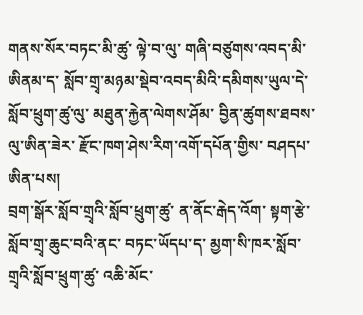གནས་སོར་བཏང་མི་ཚུ་ ལྟེ་བ་ལུ་ གཞི་བཙུགས་འབད་མི་ཨིནམ་ད་ སློབ་གྲྭ་མཉམ་སྡེབ་འབད་མིའི་དམིགས་ཡུལ་དེ་ སློབ་ཕྲུག་ཚུ་ལུ་ མཐུན་རྐྱེན་ལེགས་ཤོམ་ བྱིན་ཚུགས་ཐབས་ལུ་ཨིན་ཟེར་ རྫོང་ཁག་ཤེས་རིག་འགོ་དཔོན་གྱིས་ བཤདཔ་ཨིན་པས།
བྲག་སྒོར་སློབ་གྲྭའི་སློབ་ཕྲུག་ཚུ་ ན་ནོང་རྒེད་འོག་ སྟག་རྩེ་སློབ་གྲྭ་ཆུང་བའི་ནང་ བཏང་ཡོདཔ་ད་ མྱག་སི་ཁར་སློབ་གྲྭའི་སློབ་ཕྲུག་ཚུ་ འཆི་མོང་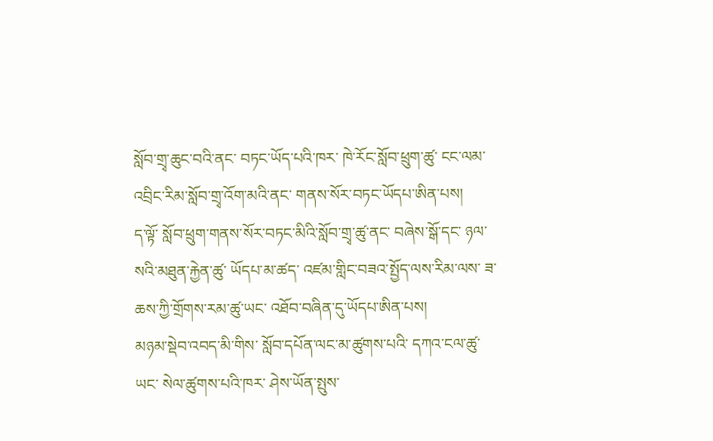སློབ་གྲྭ་ཆུང་བའི་ནང་ བཏང་ཡོད་པའི་ཁར་ ཁེ་རོང་སློབ་ཕྲུག་ཚུ་ ངང་ལམ་འབྲིང་རིམ་སློབ་གྲྭ་འོག་མའི་ནང་ གནས་སོར་བཏང་ཡོདཔ་ཨིན་པས།
ད་ལྟོ་ སློབ་ཕྲུག་གནས་སོར་བཏང་མིའི་སློབ་གྲྭ་ཚུ་ནང་ བཞེས་སྒོ་དང་ ཉལ་སའི་མཐུན་རྐྱེན་ཚུ་ ཡོདཔ་མ་ཚད་ འཛམ་གླིང་བཟའ་སྤྱོད་ལས་རིམ་ལས་ ཟ་ཆས་ཀྱི་གྲོགས་རམ་ཚུ་ཡང་ འཐོབ་བཞིན་དུ་ཡོདཔ་ཨིན་པས།
མཉམ་སྡེབ་འབད་མི་གིས་ སློབ་དཔོན་ལང་མ་ཚུགས་པའི་ དཀའ་ངལ་ཚུ་ཡང་ སེལ་ཚུགས་པའི་ཁར་ ཤེས་ཡོན་སྤུས་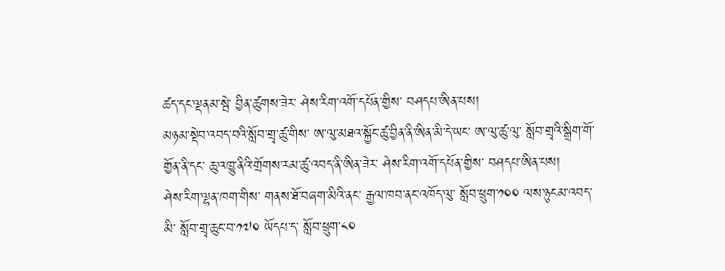ཚད་དང་ལྡནམ་སྦེ་ བྱིན་ཚུགས་ཟེར་ ཤེས་རིག་འགོ་དཔོན་གྱིས་ བཤདཔ་ཨིན་པས།
མཉམ་སྡེབ་འབད་བའི་སློབ་གྲྭ་ཚུ་གིས་ ཨ་ལུ་མཐའ་སྐྱོང་ཚུ་བྱིན་ནི་ཨིན་མི་དེ་ཡང་ ཨ་ལུ་ཚུ་ལུ་ སློབ་གྲྭའི་སྒྲིག་གོ་གྱོན་ནི་དང་ ཆུ་འཁྱུ་ནིའི་གྲོགས་རམ་ཚུ་འབད་ནི་ཨིན་ཟེར་ ཤེས་རིག་འགོ་དཔོན་གྱིས་ བཤདཔ་ཨིན་པས།
ཤེས་རིག་ལྷན་ཁག་གིས་ གནས་ཐོ་བཞག་མིའི་ནང་ རྒྱལ་ཁབ་ནང་འཁོད་ལུ་ སློབ་ཕྲུག་༡༠༠ ལས་ཉུངམ་འབད་མི་ སློབ་གྲྭ་ཆུང་བ་༡༧༠ ཡོདཔ་ད་ སློབ་ཕྲུག་༨༠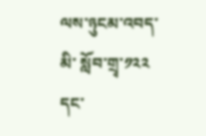ལས་ཉུངམ་འབད་མི་ སློབ་གྲྭ་༡༢༢ དང་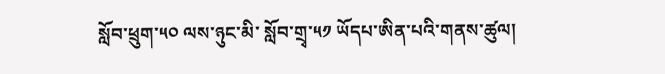སློབ་ཕྲུག་༥༠ ལས་ཉུང་མི་ སློབ་གྲྭ་༥༡ ཡོདཔ་ཨིན་པའི་གནས་ཚུལ།